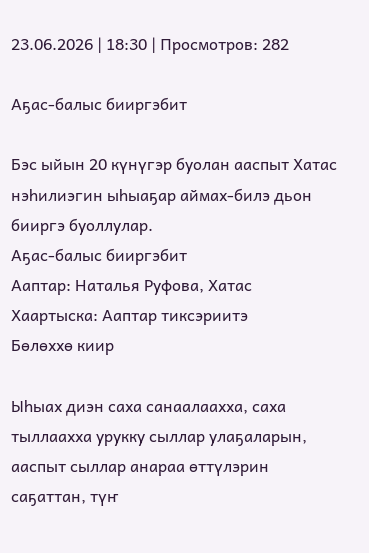23.06.2026 | 18:30 | Просмотров: 282

Аҕас-балыс бииргэбит

Бэс ыйын 20 күнүгэр буолан ааспыт Хатас нэһилиэгин ыһыаҕар аймах-билэ дьон бииргэ буоллулар.
Аҕас-балыс бииргэбит
Ааптар: Наталья Руфова, Хатас
Хаартыска: Ааптар тиксэриитэ
Бөлөххө киир

Ыһыах диэн саха санаалаахха, саха тыллаахха урукку сыллар улаҕаларын, ааспыт сыллар анараа өттүлэрин саҕаттан, түҥ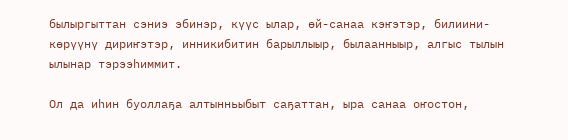былыргыттан сэниэ эбинэр, күүс ылар, өй-санаа кэҥэтэр, билиини-көрүүнү дириҥэтэр, инникибитин барыллыыр, былаанныыр, алгыс тылын ылынар тэрээһиммит.

Ол да иһин буоллаҕа алтынньыбыт саҕаттан, ыра санаа оҥостон,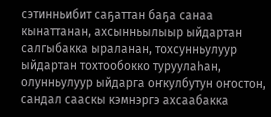сэтинньибит саҕаттан баҕа санаа кынаттанан, ахсынньылыыр ыйдартан салгыбакка ыраланан, тохсунньулуур ыйдартан тохтообокко туруулаһан, олунньулуур ыйдарга оҥкулбутун оҥостон, сандал сааскы кэмнэргэ ахсаабакка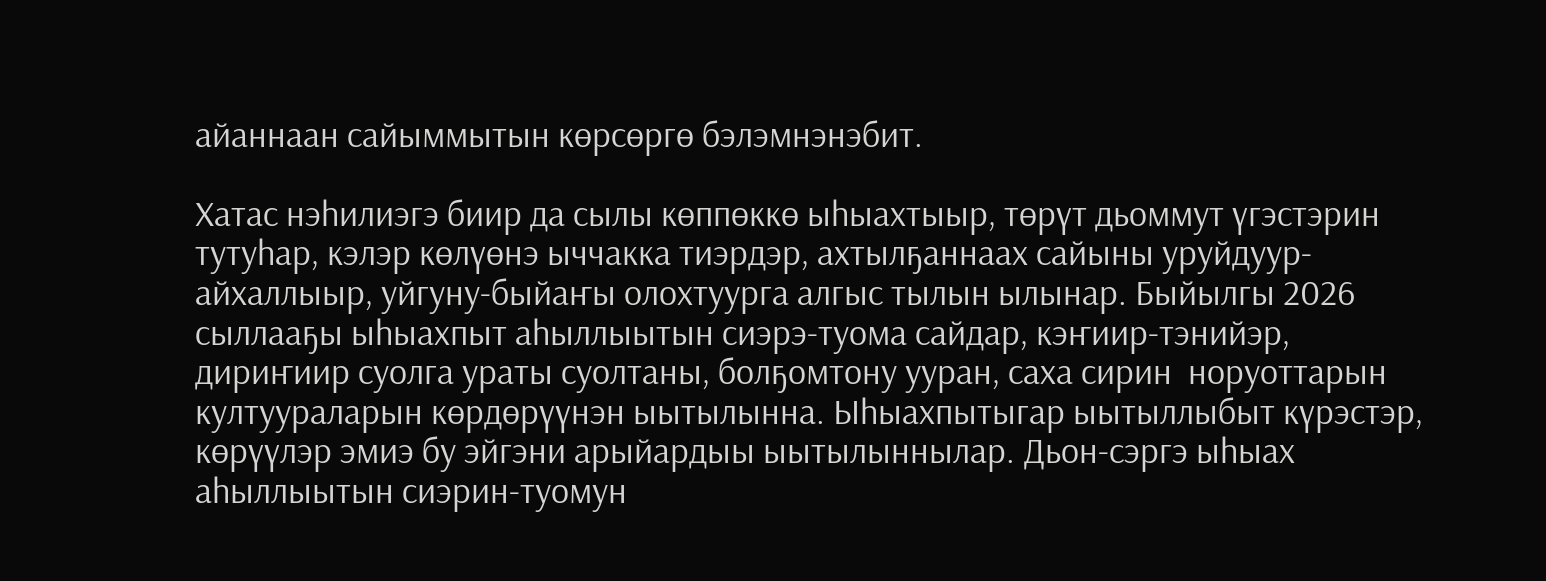айаннаан сайыммытын көрсөргө бэлэмнэнэбит.

Хатас нэһилиэгэ биир да сылы көппөккө ыһыахтыыр, төрүт дьоммут үгэстэрин тутуһар, кэлэр көлүөнэ ыччакка тиэрдэр, ахтылҕаннаах сайыны уруйдуур-айхаллыыр, уйгуну-быйаҥы олохтуурга алгыс тылын ылынар. Быйылгы 2026 сыллааҕы ыһыахпыт аһыллыытын сиэрэ-туома сайдар, кэҥиир-тэнийэр, дириҥиир суолга ураты суолтаны, болҕомтону ууран, саха сирин  норуоттарын култуураларын көрдөрүүнэн ыытылынна. Ыһыахпытыгар ыытыллыбыт күрэстэр, көрүүлэр эмиэ бу эйгэни арыйардыы ыытылыннылар. Дьон-сэргэ ыһыах аһыллыытын сиэрин-туомун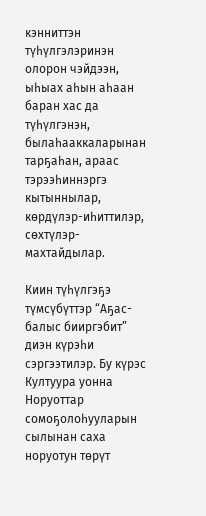кэнниттэн түһүлгэлэринэн олорон чэйдээн, ыһыах аһын аһаан баран хас да түһүлгэнэн, былаһааккаларынан тарҕаһан, араас тэрээһиннэргэ кытыннылар, көрдүлэр-иһиттилэр, сөхтүлэр-махтайдылар.

Киин түһүлгэҕэ түмсүбүттэр “Аҕас-балыс бииргэбит” диэн күрэһи сэргээтилэр. Бу күрэс Култуура уонна Норуоттар сомоҕолоһууларын сылынан саха норуотун төрүт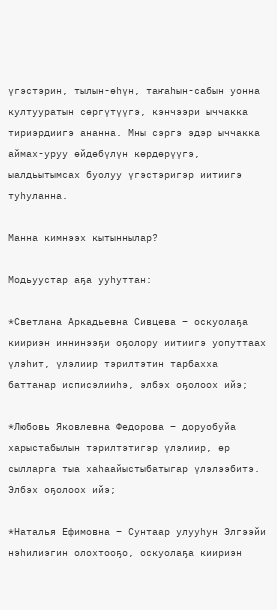үгэстэрин, тылын-өһүн, таҥаһын-сабын уонна култууратын сөргүтүүгэ, кэнчээри ыччакка тириэрдиигэ ананна. Мны сэргэ эдэр ыччакка аймах-уруу өйдөбүлүн көрдөрүүгэ, ыалдьытымсах буолуу үгэстэригэр иитиигэ туһуланна.

Манна кимнээх кытыннылар?

Модьуустар аҕа ууһуттан:

*Светлана Аркадьевна Сивцева – оскуолаҕа киириэн иннинээҕи оҕолору иитиигэ уопуттаах үлэһит, үлэлиир тэрилтэтин тарбахха баттанар исписэлииһэ, элбэх оҕолоох ийэ;

*Любовь Яковлевна Федорова – доруобуйа харыстабылын тэрилтэтигэр үлэлиир, өр сылларга тыа хаһаайыстыбатыгар үлэлээбитэ. Элбэх оҕолоох ийэ;

*Наталья Ефимовна – Сунтаар улууһун Элгээйи нэһилиэгин олохтооҕо, оскуолаҕа киириэн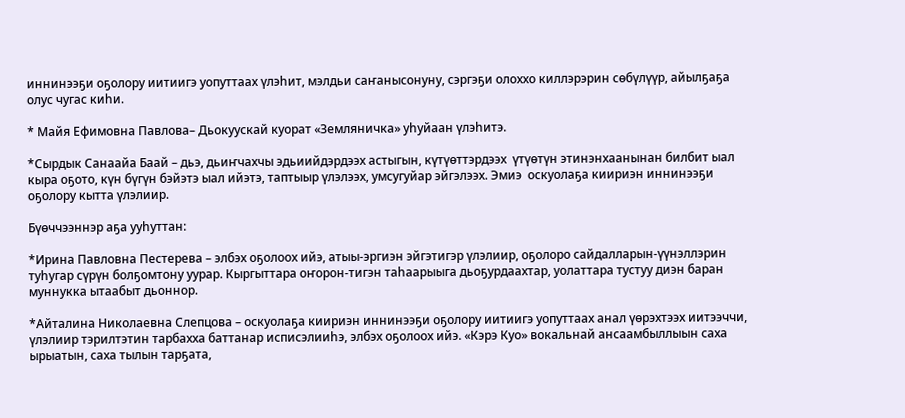иннинээҕи оҕолору иитиигэ уопуттаах үлэһит, мэлдьи саҥанысонуну, сэргэҕи олоххо киллэрэрин сөбүлүүр, айылҕаҕа олус чугас киһи.

* Майя Ефимовна Павлова– Дьокуускай куорат «Земляничка» уһуйаан үлэһитэ.

*Сырдык Санаайа Баай – дьэ, дьиҥчахчы эдьиийдэрдээх астыгын, күтүөттэрдээх  үтүөтүн этинэнхаанынан билбит ыал кыра оҕото, күн бүгүн бэйэтэ ыал ийэтэ, таптыыр үлэлээх, умсугуйар эйгэлээх. Эмиэ  оскуолаҕа киириэн иннинээҕи оҕолору кытта үлэлиир.

Бүөччээннэр аҕа ууһуттан:

*Ирина Павловна Пестерева – элбэх оҕолоох ийэ, атыы-эргиэн эйгэтигэр үлэлиир, оҕолоро сайдалларын-үүнэллэрин туһугар сүрүн болҕомтону уурар. Кыргыттара оҥорон-тигэн таһаарыыга дьоҕурдаахтар, уолаттара тустуу диэн баран муннукка ытаабыт дьоннор.

*Айталина Николаевна Слепцова – оскуолаҕа киириэн иннинээҕи оҕолору иитиигэ уопуттаах анал үөрэхтээх иитээччи, үлэлиир тэрилтэтин тарбахха баттанар исписэлииһэ, элбэх оҕолоох ийэ. «Кэрэ Куо» вокальнай ансаамбыллыын саха ырыатын, саха тылын тарҕата,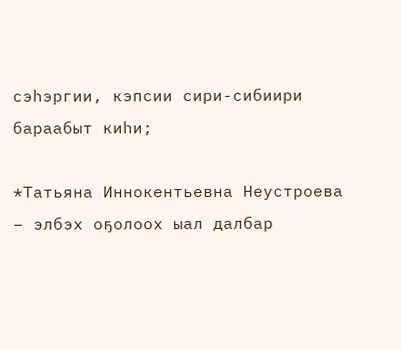сэһэргии, кэпсии сири-сибиири бараабыт киһи;

*Татьяна Иннокентьевна Неустроева – элбэх оҕолоох ыал далбар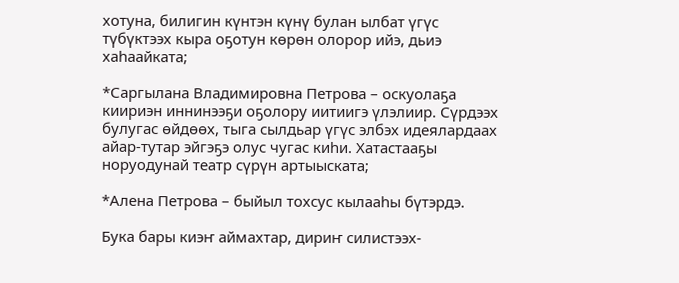хотуна, билигин күнтэн күнү булан ылбат үгүс түбүктээх кыра оҕотун көрөн олорор ийэ, дьиэ хаһаайката;

*Саргылана Владимировна Петрова – оскуолаҕа киириэн иннинээҕи оҕолору иитиигэ үлэлиир. Сүрдээх булугас өйдөөх, тыга сылдьар үгүс элбэх идеялардаах айар-тутар эйгэҕэ олус чугас киһи. Хатастааҕы норуодунай театр сүрүн артыыската;

*Алена Петрова – быйыл тохсус кылааһы бүтэрдэ.

Бука бары киэҥ аймахтар, дириҥ силистээх-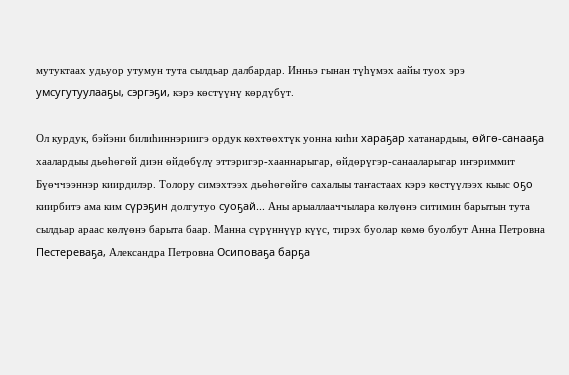мутуктаах удьуор утумун тута сылдьар далбардар. Инньэ гынан түһүмэх аайы туох эрэ умсугутуулааҕы, сэргэҕи, кэрэ көстүүнү көрдүбүт.

Ол курдук, бэйэни билиһиннэриигэ ордук көхтөөхтүк уонна киһи хараҕар хатанардыы, өйгө-санааҕа хаалардыы дьөһөгөй диэн өйдөбүлү эттэригэр-хааннарыгар, өйдөрүгэр-санааларыгар иҥэриммит Бүөччээннэр киирдилэр. Толору симэхтээх дьөһөгөйгө сахалыы таҥастаах кэрэ көстүүлээх кыыс оҕо киирбитэ ама ким сүрэҕин долгутуо суоҕай... Аны арыаллааччылара көлүөнэ ситимин барытын тута сылдьар араас көлүөнэ барыта баар. Манна сүрүннүүр күүс, тирэх буолар көмө буолбут Анна Петровна Пестереваҕа, Александра Петровна Осиповаҕа барҕа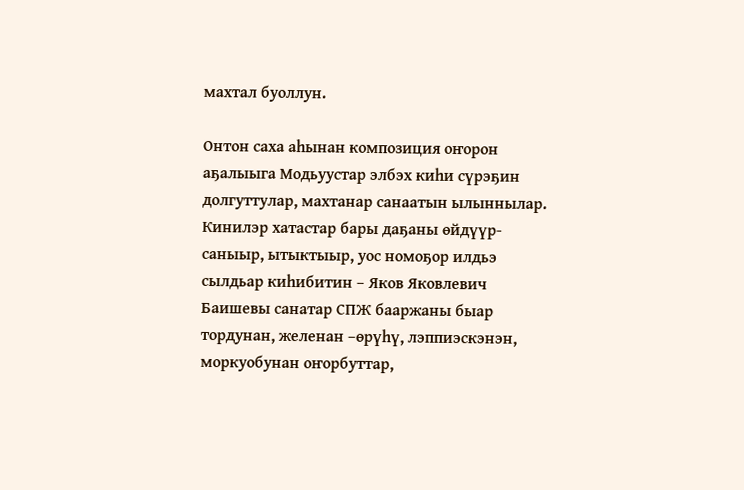махтал буоллун.

Онтон саха аһынан композиция оҥорон аҕалыыга Модьуустар элбэх киһи сүрэҕин долгуттулар, махтанар санаатын ылыннылар. Кинилэр хатастар бары даҕаны өйдүүр-саныыр, ытыктыыр, уос номоҕор илдьэ сылдьар киһибитин – Яков Яковлевич Баишевы санатар СПЖ бааржаны быар тордунан, желенан –өрүһү, лэппиэскэнэн, моркуобунан оҥорбуттар,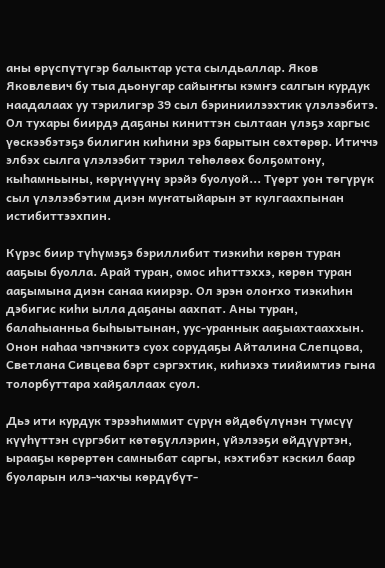аны өрүспүтүгэр балыктар уста сылдьаллар. Яков Яковлевич бу тыа дьонугар сайыҥҥы кэмҥэ салгын курдук наадалаах уу тэрилигэр 39 сыл бэриниилээхтик үлэлээбитэ. Ол тухары биирдэ даҕаны киниттэн сылтаан үлэҕэ харгыс үөскээбэтэҕэ билигин киһини эрэ барытын сөхтөрөр. Итиччэ элбэх сылга үлэлээбит тэрил төһөлөөх болҕомтону, кыһамньыны, көрүнүүнү эрэйэ буолуой... Түөрт уон төгүрүк сыл үлэлээбэтим диэн муҥатыйарын эт кулгаахпынан истибиттээхпин.

Күрэс биир түһүмэҕэ бэриллибит тиэкиһи көрөн туран ааҕыы буолла. Арай туран, омос иһиттэххэ, көрөн туран ааҕымына диэн санаа киирэр. Ол эрэн олоҥхо тиэкиһин дэбигис киһи ылла даҕаны аахпат. Аны туран, балаһыанньа быһыытынан, уус-ураннык ааҕыахтааххын. Онон наһаа чэпчэкитэ суох сорудаҕы Айталина Слепцова, Светлана Сивцева бэрт сэргэхтик, киһиэхэ тиийимтиэ гына толорбуттара хайҕаллаах суол.

Дьэ ити курдук тэрээһиммит сүрүн өйдөбүлүнэн түмсүү күүһүттэн сүргэбит көтөҕүллэрин, үйэлээҕи өйдүүртэн, ырааҕы көрөртөн самныбат саргы, кэхтибэт кэскил баар буоларын илэ-чахчы көрдүбүт-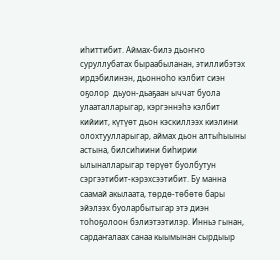иһиттибит. Аймах-билэ дьоҥҥо суруллубатах быраабыланан, этиллибэтэх ирдэбилинэн, дьонноһо кэлбит сиэн оҕолор  дьуон-дьаҕаан ыччат буола улааталларыгар, кэргэннэһэ кэлбит кийиит, күтүөт дьон кэскиллээх киэлини олохтуулларыгар, аймах дьон алтыһыыны астына, билсиһиини биһирии ылыналларыгар төрүөт буолбутун сэргээтибит-кэрэхсээтибит. Бу манна саамай акылаата, төрдө-төбөтө бары эйэлээх буоларбытыгар этэ диэн тоһоҕолоон бэлиэтээтилэр. Инньэ гынан, сардаҥалаах санаа кыымынан сырдыыр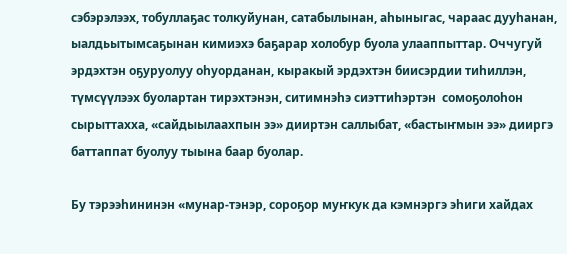сэбэрэлээх, тобуллаҕас толкуйунан, сатабылынан, аһыныгас, чараас дууһанан, ыалдьытымсаҕынан кимиэхэ баҕарар холобур буола улааппыттар. Оччугуй эрдэхтэн оҕуруолуу оһуорданан, кыракый эрдэхтэн биисэрдии тиһиллэн, түмсүүлээх буолартан тирэхтэнэн, ситимнэһэ сиэттиһэртэн  сомоҕолоһон сырыттахха, «сайдыылаахпын ээ» дииртэн саллыбат, «бастыҥмын ээ» дииргэ баттаппат буолуу тыына баар буолар.

Бу тэрээһининэн «мунар-тэнэр, сороҕор муҥкук да кэмнэргэ эһиги хайдах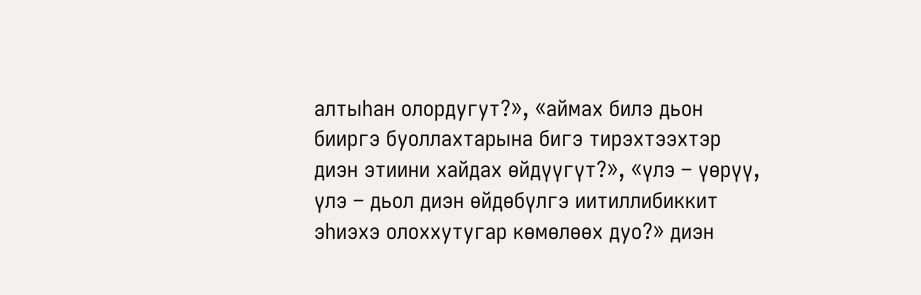алтыһан олордугут?», «аймах билэ дьон бииргэ буоллахтарына бигэ тирэхтээхтэр диэн этиини хайдах өйдүүгүт?», «үлэ – үөрүү, үлэ – дьол диэн өйдөбүлгэ иитиллибиккит эһиэхэ олоххутугар көмөлөөх дуо?» диэн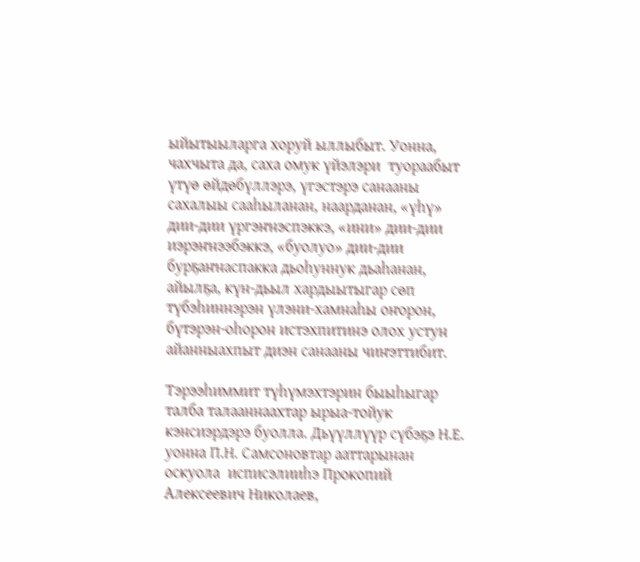ыйытыыларга хоруй ыллыбыт. Уонна, чахчыта да, саха омук үйэлэри  туораабыт үтүө өйдөбүллэрэ, үгэстэрэ санааны сахалыы сааһыланан, наарданан, «үһү» дии-дии үргэҥнэспэккэ, «ини» дии-дии иэрэҥнээбэккэ, «буолуо» дии-дии бурҕаҥнаспакка дьоһуннук дьаһанан, айылҕа, күн-дьыл хардыытыгар сөп түбэһиннэрэн үлэни-хамнаһы оҥорон, бүтэрэн-оһорон истэхпитинэ олох устун айанныахпыт диэн санааны чиҥэттибит.

Тэрээһиммит түһүмэхтэрин быыһыгар талба талааннаахтар ырыа-тойук кэнсиэрдэрэ буолла. Дьүүллүүр сүбэҕэ Н.Е. уонна П.Н. Самсоновтар ааттарынан  оскуола  исписэлииһэ Прокопий Алексеевич Николаев,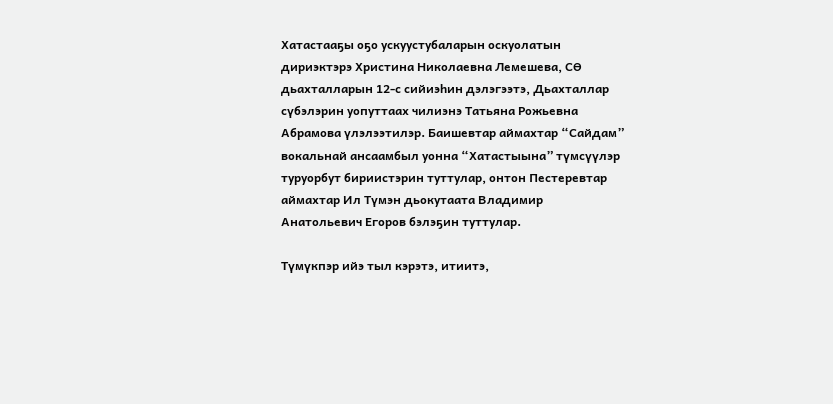Хатастааҕы оҕо ускуустубаларын оскуолатын дириэктэрэ Христина Николаевна Лемешева, СӨ дьахталларын 12-с сийиэһин дэлэгээтэ, Дьахталлар сүбэлэрин уопуттаах чилиэнэ Татьяна Рожьевна Абрамова үлэлээтилэр. Баишевтар аймахтар “Сайдам” вокальнай ансаамбыл уонна “Хатастыына” түмсүүлэр туруорбут бириистэрин туттулар, онтон Пестеревтар аймахтар Ил Түмэн дьокутаата Владимир Анатольевич Егоров бэлэҕин туттулар.

Түмүкпэр ийэ тыл кэрэтэ, итиитэ,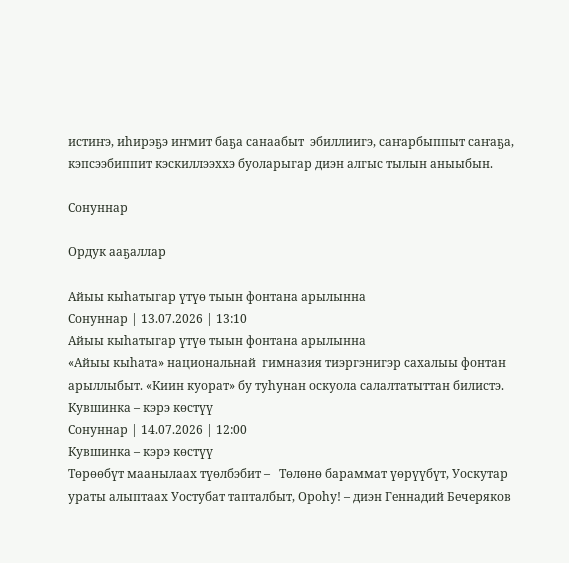истиҥэ, иһирэҕэ иҥмит баҕа санаабыт  эбиллиигэ, саҥарбыппыт саҥаҕа, кэпсээбиппит кэскиллээххэ буоларыгар диэн алгыс тылын аныыбын.

Сонуннар

Ордук ааҕаллар

Айыы кыһатыгар үтүө тыын фонтана арылынна
Сонуннар | 13.07.2026 | 13:10
Айыы кыһатыгар үтүө тыын фонтана арылынна
«Айыы кыһата» национальнай  гимназия тиэргэнигэр сахалыы фонтан арыллыбыт. «Киин куорат» бу туһунан оскуола салалтатыттан билистэ.
Кувшинка – кэрэ көстүү
Сонуннар | 14.07.2026 | 12:00
Кувшинка – кэрэ көстүү
Төрөөбүт маанылаах түөлбэбит –   Төлөнө бараммат үөрүүбүт, Уоскутар ураты алыптаах Уостубат тапталбыт, Ороһу! – диэн Геннадий Бечеряков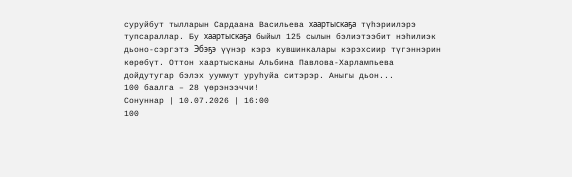суруйбут тылларын Сардаана Васильева хаартыскаҕа түһэриилэрэ тупсараллар. Бу хаартыскаҕа быйыл 125 сылын бэлиэтээбит нэһилиэк дьоно-сэргэтэ Эбэҕэ үүнэр кэрэ кувшинкалары кэрэхсиир түгэннэрин көрөбүт. Оттон хаартысканы Альбина Павлова-Харлампьева дойдутугар бэлэх ууммут уруһуйа ситэрэр. Аныгы дьон...
100 баалга – 28 үөрэнээччи!
Сонуннар | 10.07.2026 | 16:00
100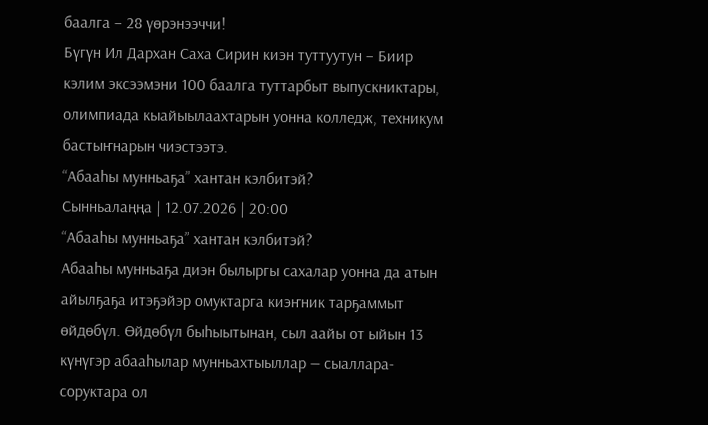баалга – 28 үөрэнээччи!
Бүгүн Ил Дархан Саха Сирин киэн туттуутун – Биир кэлим эксээмэни 100 баалга туттарбыт выпускниктары, олимпиада кыайыылаахтарын уонна колледж, техникум бастыҥнарын чиэстээтэ.
“Абааһы мунньаҕа” хантан кэлбитэй?
Сынньалаңңа | 12.07.2026 | 20:00
“Абааһы мунньаҕа” хантан кэлбитэй?
Абааһы мунньаҕа диэн былыргы сахалар уонна да атын айылҕаҕа итэҕэйэр омуктарга киэҥник тарҕаммыт өйдөбүл. Өйдөбүл быһыытынан, сыл аайы от ыйын 13 күнүгэр абааһылар мунньахтыыллар — сыаллара-соруктара ол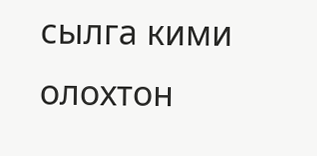сылга кими олохтон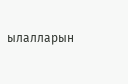ылалларын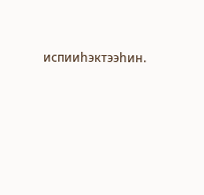испииһэктээһин.